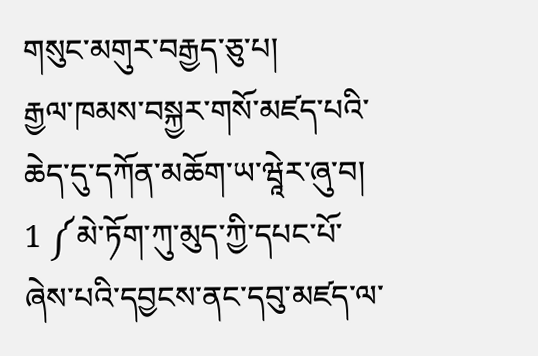གསུང་མགུར་བརྒྱད་ཅུ་པ།
རྒྱལ་ཁམས་བསྐྱར་གསོ་མཛད་པའི་ཆེད་དུ་དཀོན་མཆོག་ཡ་ཝཱེར་ཞུ་བ།
1 ༼མེ་ཏོག་ཀུ་མུད་ཀྱི་དཔང་པོ་ཞེས་པའི་དབྱངས་ནང་དབུ་མཛད་ལ་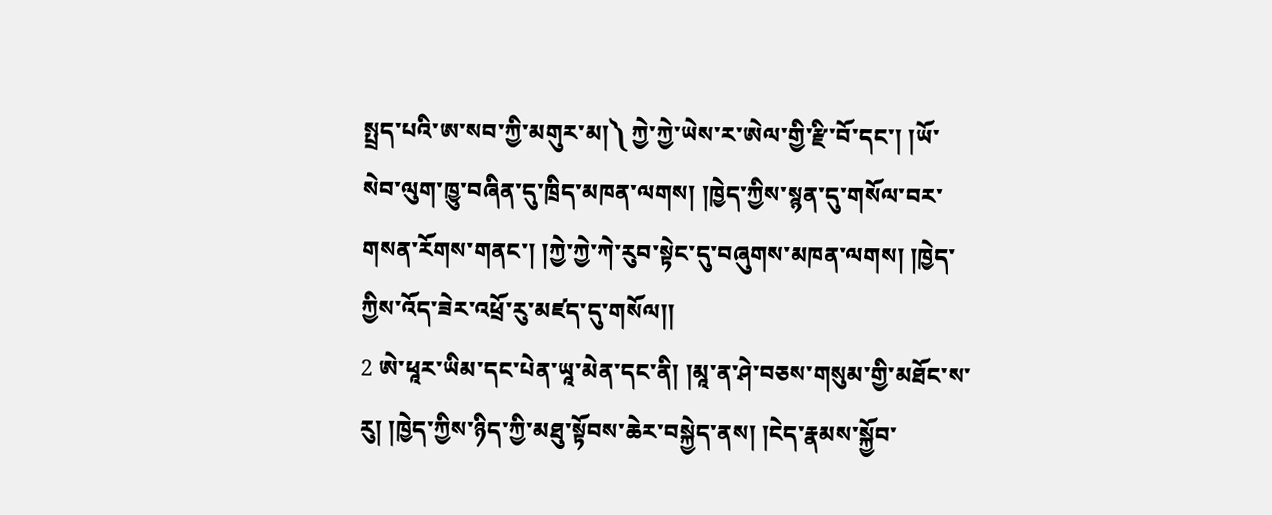སྤྲད་པའི་ཨ་སབ་ཀྱི་མགུར་མ།༽ ཀྱེ་ཀྱེ་ཡེས་ར་ཨེལ་གྱི་རྫི་བོ་དང་། །ཡོ་སེབ་ལུག་ཁྱུ་བཞིན་དུ་ཁྲིད་མཁན་ལགས། །ཁྱེད་ཀྱིས་སྙན་དུ་གསོལ་བར་གསན་རོགས་གནང་། །ཀྱེ་ཀྱེ་ཀེ་རུབ་སྟེང་དུ་བཞུགས་མཁན་ལགས། །ཁྱེད་ཀྱིས་འོད་ཟེར་འཕྲོ་རུ་མཛད་དུ་གསོལ།།
2 ཨེ་ཕཱར་ཡིམ་དང་པེན་ཡཱ་མེན་དང་ནི། །མཱ་ན་ཤེ་བཅས་གསུམ་གྱི་མཐོང་ས་རུ། །ཁྱེད་ཀྱིས་ཉིད་ཀྱི་མཐུ་སྟོབས་ཆེར་བསྐྱེད་ནས། །ངེད་རྣམས་སྐྱོབ་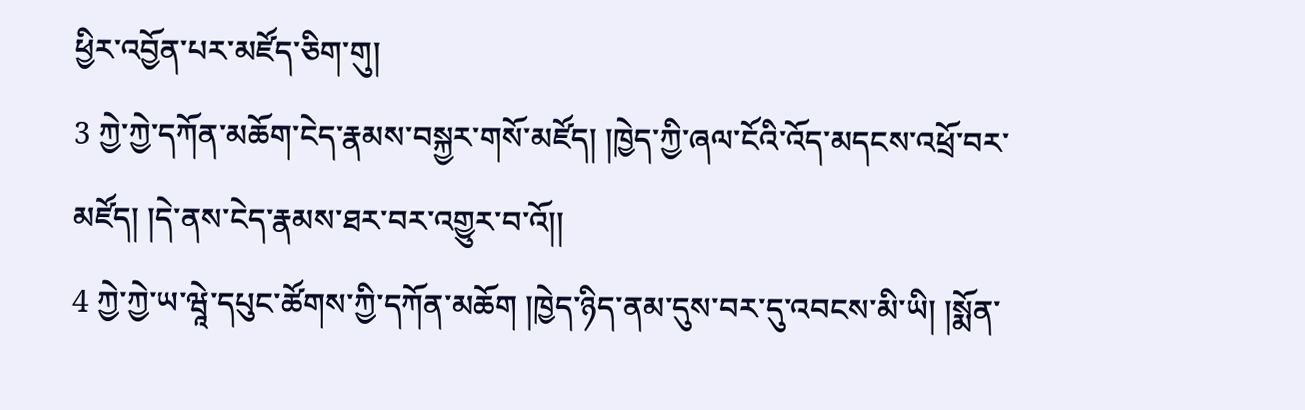ཕྱིར་འབྱོན་པར་མཛོད་ཅིག་གུ།
3 ཀྱེ་ཀྱེ་དཀོན་མཆོག་ངེད་རྣམས་བསྐྱར་གསོ་མཛོད། །ཁྱེད་ཀྱི་ཞལ་ངོའི་འོད་མདངས་འཕྲོ་བར་མཛོད། །དེ་ནས་ངེད་རྣམས་ཐར་བར་འགྱུར་བ་འོ།།
4 ཀྱེ་ཀྱེ་ཡ་ཝཱེ་དཔུང་ཚོགས་ཀྱི་དཀོན་མཆོག །ཁྱེད་ཉིད་ནམ་དུས་བར་དུ་འབངས་མི་ཡི། །སྨོན་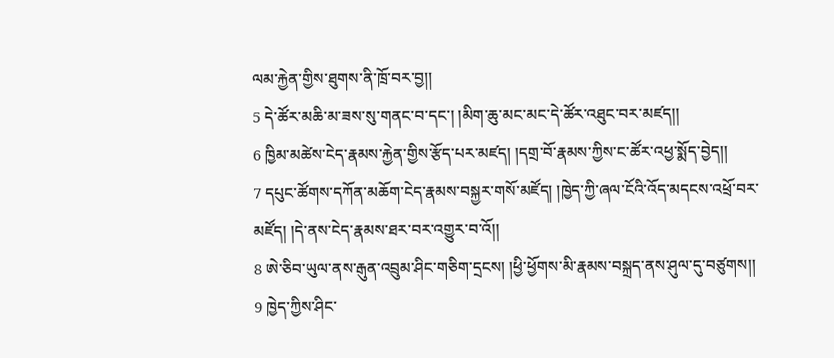ལམ་རྐྱེན་གྱིས་ཐུགས་ནི་ཁྲོ་བར་བྱ།།
5 དེ་ཚོར་མཆི་མ་ཟས་སུ་གནང་བ་དང་། །མིག་ཆུ་མང་མང་དེ་ཚོར་འཐུང་བར་མཛད།།
6 ཁྱིམ་མཚེས་ངེད་རྣམས་རྐྱེན་གྱིས་རྩོད་པར་མཛད། །དགྲ་བོ་རྣམས་ཀྱིས་ང་ཚོར་འཕྱ་སྨོད་བྱེད།།
7 དཔུང་ཚོགས་དཀོན་མཆོག་ངེད་རྣམས་བསྐྱར་གསོ་མཛོད། །ཁྱེད་ཀྱི་ཞལ་ངོའི་འོད་མདངས་འཕྲོ་བར་མཛོད། །དེ་ནས་ངེད་རྣམས་ཐར་བར་འགྱུར་བ་འོ།།
8 ཨེ་ཅིབ་ཡུལ་ནས་རྒུན་འབྲུམ་ཤིང་གཅིག་དྲངས། །ཕྱི་ཕྱོགས་མི་རྣམས་བསྐྲད་ནས་ཤུལ་དུ་བཙུགས།།
9 ཁྱེད་ཀྱིས་ཤིང་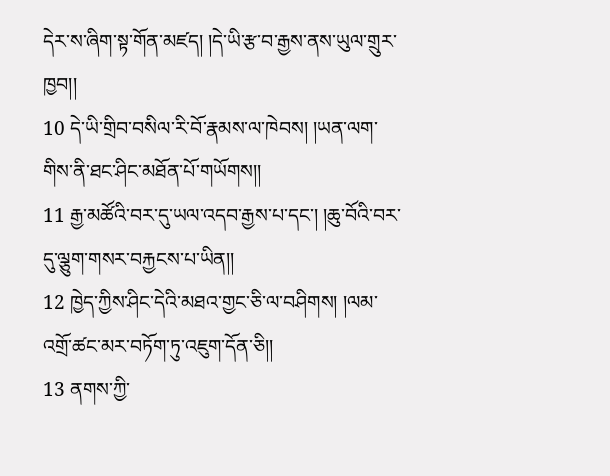དེར་ས་ཞིག་སྟ་གོན་མཛད། །དེ་ཡི་རྩ་བ་རྒྱས་ནས་ཡུལ་གྲུར་ཁྱབ།།
10 དེ་ཡི་གྲིབ་བསིལ་རི་བོ་རྣམས་ལ་ཁེབས། །ཡན་ལག་གིས་ནི་ཐང་ཤིང་མཐོན་པོ་གཡོགས།།
11 རྒྱ་མཚོའི་བར་དུ་ཡལ་འདབ་རྒྱས་པ་དང་། །ཆུ་བོའི་བར་དུ་ལྕུག་གསར་བརྐྱངས་པ་ཡིན།།
12 ཁྱེད་ཀྱིས་ཤིང་དེའི་མཐའ་གྱང་ཅི་ལ་བཤིགས། །ལམ་འགྲོ་ཚང་མར་བཏོག་ཏུ་འཇུག་དོན་ཅི།།
13 ནགས་ཀྱི་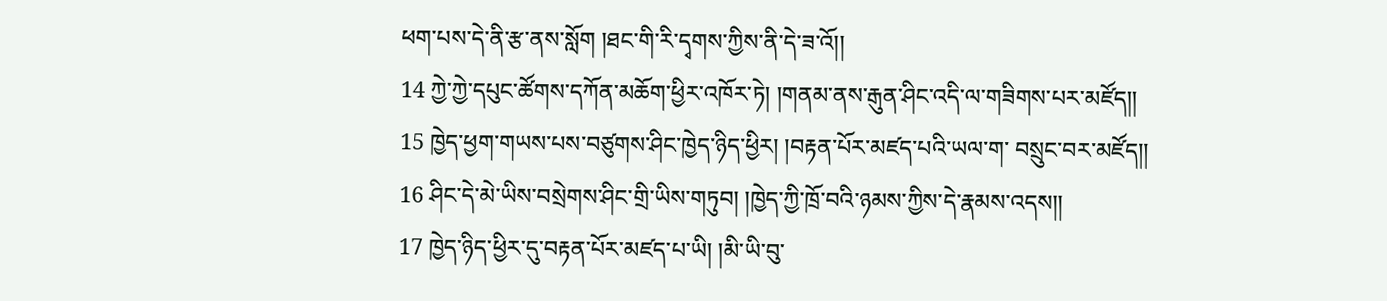ཕག་པས་དེ་ནི་རྩ་ནས་སློག །ཐང་གི་རི་དྭགས་ཀྱིས་ནི་དེ་ཟ་འོ།།
14 ཀྱེ་ཀྱེ་དཔུང་ཚོགས་དཀོན་མཆོག་ཕྱིར་འཁོར་ཏེ། །གནམ་ནས་རྒུན་ཤིང་འདི་ལ་གཟིགས་པར་མཛོད།།
15 ཁྱེད་ཕྱག་གཡས་པས་བཙུགས་ཤིང་ཁྱེད་ཉིད་ཕྱིར། །བརྟན་པོར་མཛད་པའི་ཡལ་ག་ བསྲུང་བར་མཛོད།།
16 ཤིང་དེ་མེ་ཡིས་བསྲེགས་ཤིང་གྲི་ཡིས་གཏུབ། །ཁྱེད་ཀྱི་ཁྲོ་བའི་ཉམས་ཀྱིས་དེ་རྣམས་འདས།།
17 ཁྱེད་ཉིད་ཕྱིར་དུ་བརྟན་པོར་མཛད་པ་ཡི། །མི་ཡི་བུ་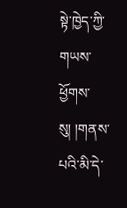སྟེ་ཁྱེད་ཀྱི་གཡས་ཕྱོགས་སུ། །གནས་པའི་མི་དེ་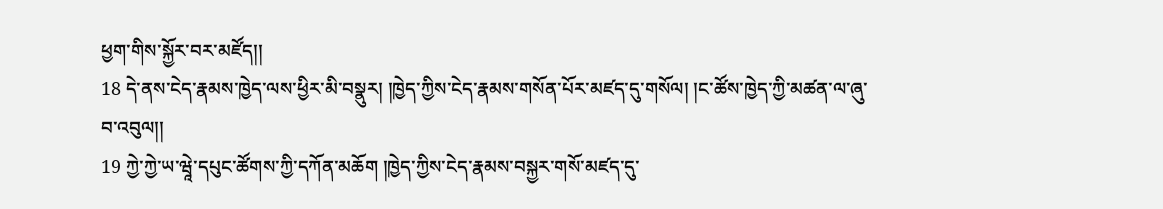ཕྱག་གིས་སྐྱོར་བར་མཛོད།།
18 དེ་ནས་ངེད་རྣམས་ཁྱེད་ལས་ཕྱིར་མི་བསྣུར། །ཁྱེད་ཀྱིས་ངེད་རྣམས་གསོན་པོར་མཛད་དུ་གསོལ། །ང་ཚོས་ཁྱེད་ཀྱི་མཚན་ལ་ཞུ་བ་འབུལ།།
19 ཀྱེ་ཀྱེ་ཡ་ཝཱེ་དཔུང་ཚོགས་ཀྱི་དཀོན་མཆོག །ཁྱེད་ཀྱིས་ངེད་རྣམས་བསྐྱར་གསོ་མཛད་དུ་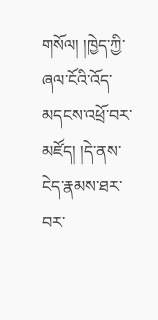གསོལ། །ཁྱེད་ཀྱི་ཞལ་ངོའི་འོད་མདངས་འཕྲོ་བར་མཛོད། །དེ་ནས་ངེད་རྣམས་ཐར་བར་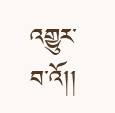འགྱུར་བ་འོ།།